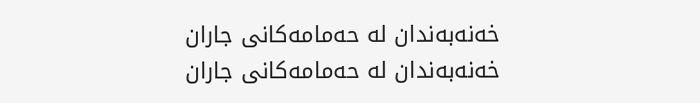خەنەبەندان لە حەمامەکانی جاران
خەنەبەندان لە حەمامەکانی جاران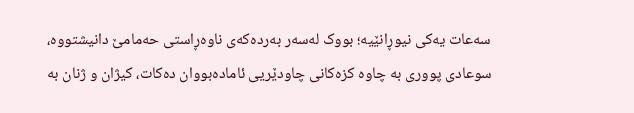سەعات یەکی نیوڕانێیە؛ بووک لەسەر بەردەکەی ناوەڕاستی حەمامێ دانیشتووە، سوعادی پووری بە چاوە کزەکانی چاودێریی ئامادەبووان دەکات، كیژان و ژنان بە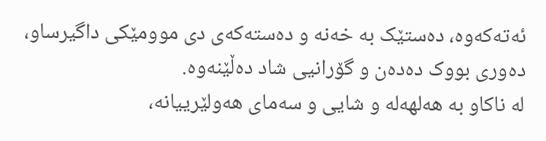ئەتەکەوە، دەستێک بە خەنە و دەستەكەی دی موومێکی داگیرساو، دەوری بووک دەدەن و گۆرانیی شاد دەڵێنەوە.
لە ناکاو بە هەلهەلە و شایی و سەمای هەولێرییانە،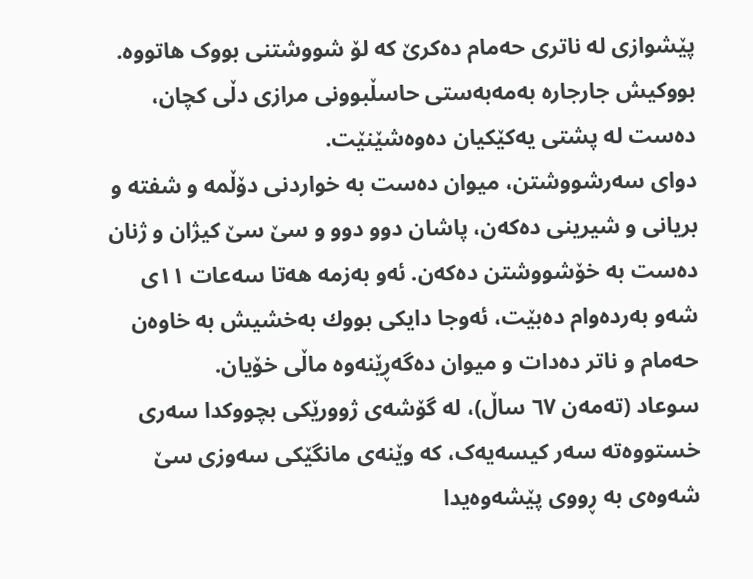پێشوازی لە ناتری حەمام دەکرێ کە لۆ شووشتنی بووک هاتووە.
بووکیش جارجارە بەمەبەستی حاسڵبوونی مرازی دڵی کچان، دەست لە پشتی یەکێکیان دەوەشێنێت.
دوای سەرشووشتن، میوان دەست بە خواردنی دۆڵمە و شفتە و بریانی و شیرینی دەكەن، پاشان دوو دوو و سێ سێ کیژان و ژنان دەست بە خۆشووشتن دەكەن. ئەو بەزمە هەتا سەعات ١١ی شەو بەردەوام دەبێت، ئەوجا دایكی بووك بەخشیش بە خاوەن حەمام و ناتر دەدات و میوان دەگەڕێنەوە ماڵی خۆیان.
سوعاد (تەمەن ٦٧ ساڵ)، لە گۆشەی ژوورێکی بچووکدا سەری خستووەتە سەر کیسەیەک، کە وێنەی مانگێکی سەوزی سێ شەوەی بە ڕووی پێشەوەیدا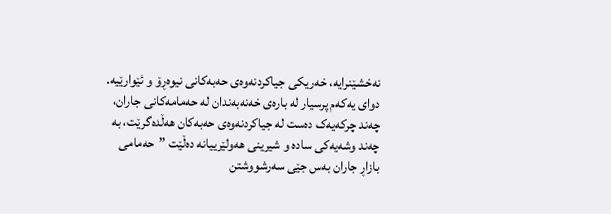نەخشێنرایە، خەریکی جیاکردنەوەی حەبەکانی نیوەڕۆ و ئێوارێیە. دوای یەکەم پرسیار لە بارەی خەنەبەندان لە حەمامەکانی جاران، چەند چرکەیەک دەست لە جیاکردنەوەی حەبەكان هەڵدەگرێت، بە چەند وشەیەکی سادە و شیرینی هەولێرییانە دەڵێت ”حەمامی بازاڕ جاران بەس جێی سەرشووشتن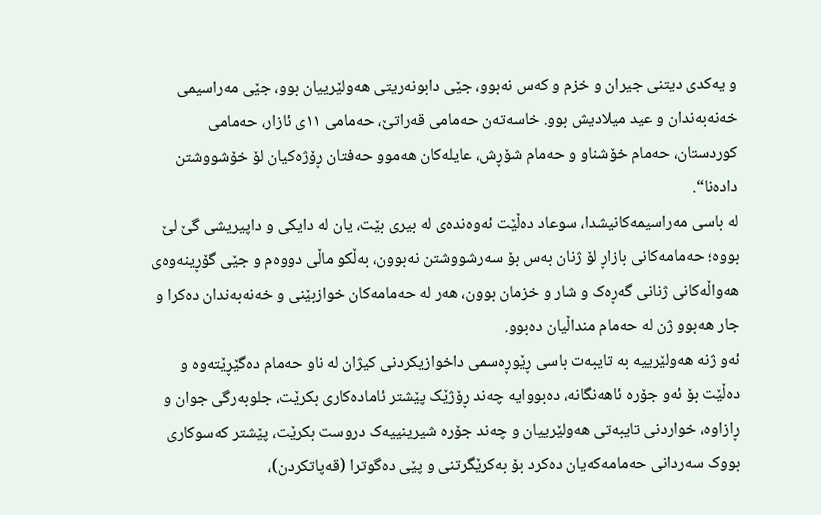و یەکدی دیتنی جیران و خزم و کەس نەبوو، جێی دابونەریتی هەولێرییان بوو، جێی مەراسیمی خەنەبەندان و عید میلادیش بوو. خاسەتەن حەمامی قەراتێ، حەمامی ١١ی ئازار، حەمامی کوردستان، حەمام خۆشناو و حەمام شۆڕش، عایلەكان هەموو حەفتان ڕۆژەکیان لۆ خۆشووشتن دادەنا“.
لە باسی مەراسیمەكانیشدا، سوعاد دەڵێت ئەوەندەی لە بیری بێت، یان لە دایکی و داپیریشی گێ لێ بووە؛ حەمامەکانی بازاڕ لۆ ژنان بەس بۆ سەرشووشتن نەبوون، بەڵکو ماڵی دووەم و جێی گۆڕینەوەی هەواڵەکانی ژنانی گەڕەک و شار و خزمان بوون، هەر لە حەمامەكان خوازبێنی و خەنەبەندان دەكرا و جار هەبوو ژن لە حەمام منداڵیان دەبوو.
ئەو ژنە هەولێرییە بە تایبەت باسی ڕێوڕەسمی داخوازیكردنی كیژان لە ناو حەمام دەگێڕێتەوە و دەڵێت بۆ ئەو جۆرە ئاهەنگانە، دەبووایە چەند ڕۆژێک پێشتر ئامادەكاری بکرێت، جلوبەرگی جوان و ڕازاوە، خواردنی تایبەتی هەولێرییان و چەند جۆرە شیرینییەک دروست بکرێت، پێشتر کەسوکاری بووک سەردانی حەمامەکەیان دەکرد بۆ بەکرێگرتنی و پێی دەگوترا (قەپاتکردن)،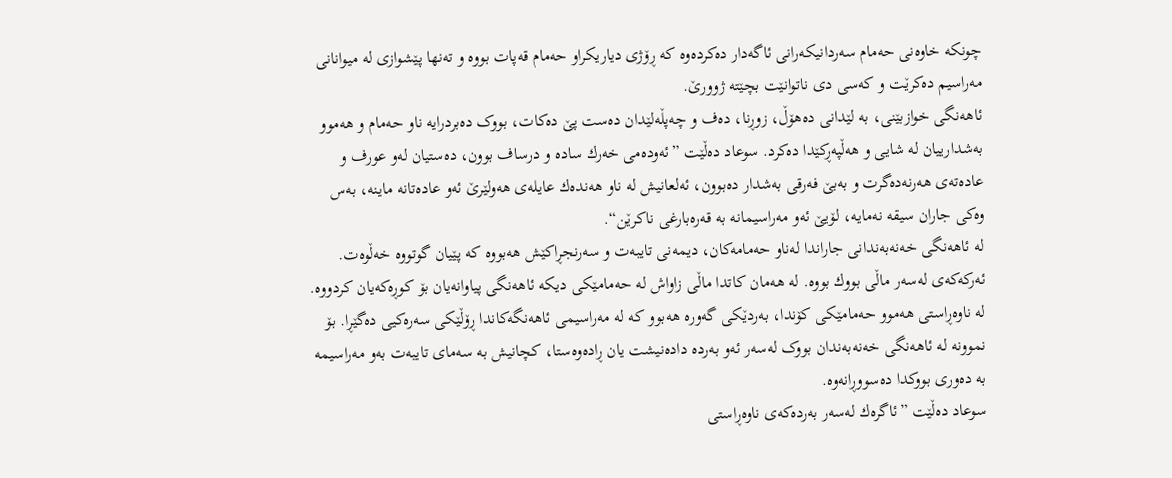چونكە خاوەنی حەمام سەردانیکەرانی ئاگەدار دەکردەوە کە ڕۆژی دیاریکراو حەمام قەپات بووە و تەنها پێشوازی لە میوانانی مەراسیم دەكرێت و كەسی دی ناتوانێت بچێتە ژوورێ.
ئاهەنگی خوازبێنی، بە لێدانی دەهۆڵ، زوڕنا، دەف و چەپڵەلێدان دەست پێ دەكات، بووک دەبردرایە ناو حەمام و هەموو بەشدارییان لە شایی و هەڵپەڕكێدا دەكرد. سوعاد دەڵێت ”ئەودەمی خەرك سادە و درساف بوون، دەستیان لەو عورف و عادەتەی هەرنەدەگرت و بەبێ فەرقی بەشدار دەبوون، ئەلعانیش لە ناو هەندەك عایلەی هەولێرێ ئەو عادەتانە ماینە، بەس وەكی جاران سیقە نەمایە، لۆیێ ئەو مەراسیمانە بە قەرەبارغی ناكرێن“.
لە ئاهەنگی خەنەبەندانی جاراندا لەناو حەمامەکان، دیمەنی تایبەت و سەرنجڕاكێش هەبووە كە پێیان گوتووە خەڵوەت. ئەركەكەی لەسەر ماڵی بووك بووە. لە هەمان كاتدا ماڵی زاواش لە حەمامێکی دیکە ئاهەنگی پیاوانەیان بۆ کوڕەکەیان كردووە.
لە ناوەڕاستی هەموو حەمامێکی کۆندا، بەردێکی گەورە هەبوو کە لە مەراسیمی ئاهەنگەکاندا ڕۆڵێکی سەرەکیی دەگێڕا. بۆ نموونە لە ئاهەنگی خەنەبەندان بووک لەسەر ئەو بەردە دادەنیشت یان ڕادەوەستا، کچانیش بە سەمای تایبەت بەو مەراسیمە بە دەوری بووکدا دەسووڕانەوە.
سوعاد دەڵێت ”ئاگرەك لەسەر بەردەکەی ناوەڕاستی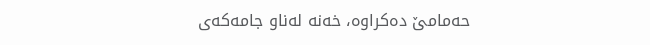حەمامێ دەکراوە، خەنە لەناو جامەكەی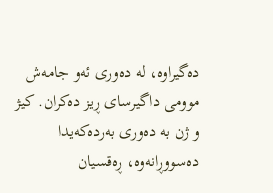دەگیراوە، لە دەوری ئەو جامەش موومی داگیرسای ڕیز دەکران. کیژ و ژن بە دەوری بەردەکەیدا دەسووڕانەوە، ڕەقسیان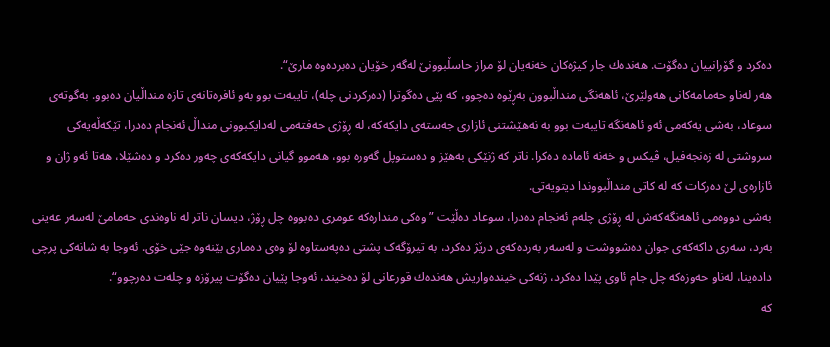دەکرد و گۆرانییان دەگۆت. هەندەك جار كیژەكان خەنەیان لۆ مراز حاسڵبوونێ لەگەر خۆیان دەبردەوە مارێ“.
هەر لەناو حەمامەکانی هەولێرێ، ئاهەنگی منداڵبوون بەڕێوە دەچوو، کە پێی دەگوترا (دەرکردنی چلە)، تایبەت بوو بەو ئافرەتانەی تازە منداڵیان دەبوو. بەگوتەی سوعاد، بەشی یەکەمی ئەو ئاهەنگە تایبەت بوو بە نەهێشتنی ئازاری جەستەی دایکەکە، لە ڕۆژی حەفتەمی لەدایکبوونی منداڵ ئەنجام دەدرا، تێكەڵەیەكی سروشتی لە زەنجەفیل، ڤیکس و خەنە ئامادە دەکرا. ناتر كە ژنێکی بەهێز و دەستوپل گەورە بوو، هەموو گیانی دایکەکەی چەور دەکرد و دەشێلا، هەتا ئەو ژان و ئازارەی لێ دەركات كە لە کاتی منداڵبووندا دیتویەتی.
بەشی دووەمی ئاهەنگەکەش لە ڕۆژی چلەم ئەنجام دەدرا، سوعاد دەڵێت ”وەكی مندارەكە عومری دەبووە چل ڕۆژ، دیسان ناتر لە ناوەندی حەمامێ لەسەر عەینی بەرد، سەری داکەکەی جوان دەشووشت و لەسەر بەردەکەی درێژ دەکرد، بە تیرۆگەک پشتی دەپەستاوە لۆ وەی دەماری بێنەوە جێی خۆی. ئەوجا بە شانەکی پرچی دادەینا، لەناو حەوزەكە چل جام ئاوی پێدا دەكرد، ژنەكی خیندەواریش هەندەك قورعانی لۆ دەخیند، ئەوجا پێیان دەگۆت پیرۆزە و چلەت دەرچوو“.
كە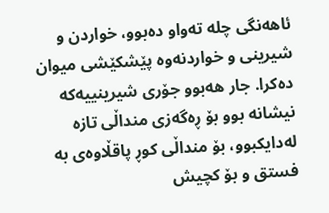ئاهەنگی چلە تەواو دەبوو، خواردن و شیرینی و خواردنەوە پێشكێشی میوان دەكرا. جار هەبوو جۆری شیرینییەكە نیشانە بوو بۆ ڕەگەزی منداڵی تازە لەدایكبوو، بۆ منداڵی كوڕ پاقڵاوەی بە فستق و بۆ كچیش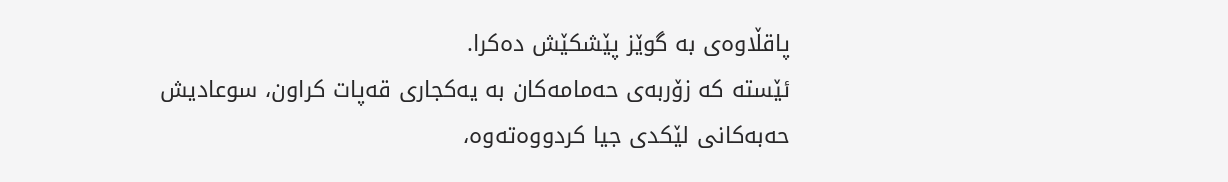پاقڵاوەی بە گوێز پێشكێش دەكرا.
ئێستە كە زۆربەی حەمامەکان بە یەكجاری قەپات كراون، سوعادیش حەبەکانی لێكدی جیا كردووەتەوە،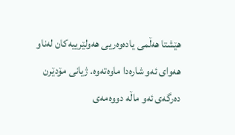هێشتا هەڵمی یادەوەریی هەولێرییەكان لەناو هەوای ئەو شارەدا ماوەتەوە. ژیانی مۆدێرن دەرگەی ئەو ماڵە دووەمەی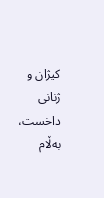كیژان و ژنانی داخست، بەڵام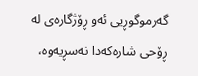گەرموگوڕیی ئەو ڕۆژگارەی لە ڕۆحی شارەكەدا نەسڕیەوە،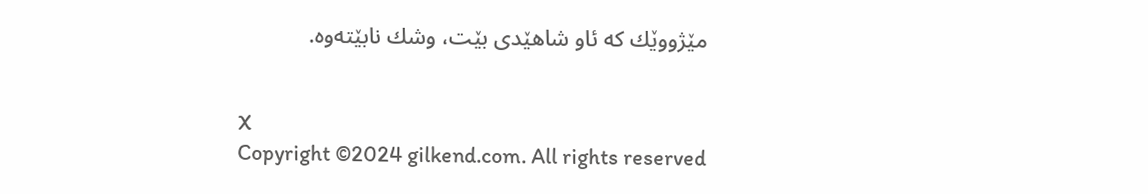مێژووێك كە ئاو شاهێدی بێت، وشك نابێتەوە.


X
Copyright ©2024 gilkend.com. All rights reserved